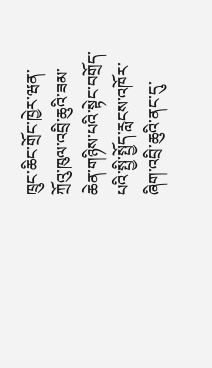ཁྲུང་ཆིང་གྲོང་ཁྱེར་ཝན་ཀྲོའུ་ཁུལ་འབྲི་ཆུའི་ཟམ་ཆེན་གཉིས་པའི་སྟེང་བགྲོད་པའི་སྤྱི་སྤྱོད་རླངས་འཁོར་ཞིག་འབྲི་ཆུའི་ནང་དུ་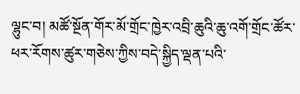ལྷུང་བ། མཚོ་སྔོན་གོར་མོ་གྲོང་ཁྱེར་འབྲི་ཆུའི་ཆུ་འགོ་གྲོང་ཚོར་ཕར་རོགས་ཚུར་གཅེས་ཀྱིས་བདེ་སྐྱིད་ལྡན་པའི་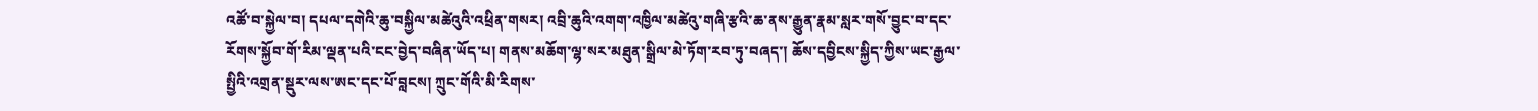འཚོ་བ་སྐྱེལ་བ། དཔལ་དགེའི་ཆུ་བསྐྱིལ་མཚེའུའི་འཕྲིན་གསར། འབྲི་ཆུའི་འགག་འཁྱིལ་མཚེའུ་གཞི་རྩའི་ཆ་ནས་རྒྱུན་རྣམ་སླར་གསོ་བྱུང་བ་དང་རོགས་སྐྱོབ་གོ་རིམ་ལྡན་པའི་ངང་བྱེད་བཞིན་ཡོད་པ། གནས་མཆོག་ལྷ་སར་མཐུན་སྒྲིལ་མེ་ཏོག་རབ་ཏུ་བཞད་། ཆོས་དབྱིངས་སྐྱིད་ཀྱིས་ཡང་རྒྱལ་སྤྱིའི་འགྲན་སྡུར་ལས་ཨང་དང་པོ་བླངས། ཀྲུང་གོའི་མི་རིགས་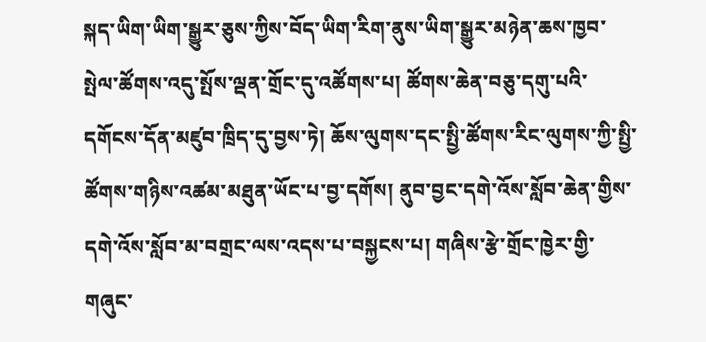སྐད་ཡིག་ཡིག་སྒྱུར་ཅུས་ཀྱིས་བོད་ཡིག་རིག་ནུས་ཡིག་སྒྱུར་མཉེན་ཆས་ཁྱབ་སྤེལ་ཚོགས་འདུ་སྤོས་ལྡན་གྲོང་དུ་འཚོགས་པ། ཚོགས་ཆེན་བཅུ་དགུ་པའི་དགོངས་དོན་མཛུབ་ཁྲིད་དུ་བྱས་ཏེ། ཆོས་ལུགས་དང་སྤྱི་ཚོགས་རིང་ལུགས་ཀྱི་སྤྱི་ཚོགས་གཉིས་འཚམ་མཐུན་ཡོང་པ་བྱ་དགོས། ནུབ་བྱང་དགེ་འོས་སློབ་ཆེན་གྱིས་དགེ་འོས་སློབ་མ་བགྲང་ལས་འདས་པ་བསྐྱངས་པ། གཞིས་རྩེ་གྲོང་ཁྱེར་གྱི་གཞུང་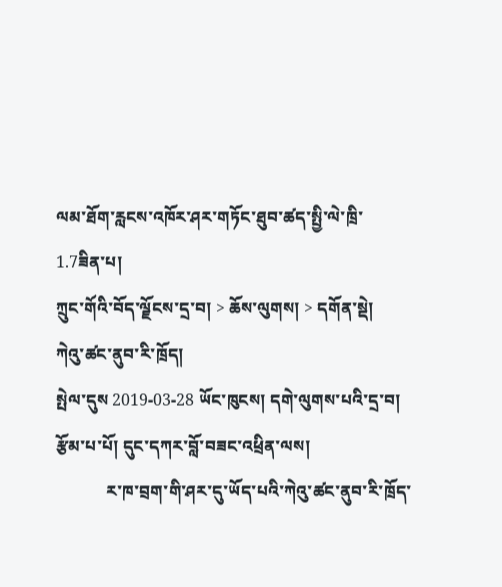ལམ་ཐོག་རླངས་འཁོར་ཤར་གཏོང་ཐུབ་ཚད་སྤྱི་ལེ་ཁྲི་1.7ཟིན་པ།
ཀྲུང་གོའི་བོད་ལྗོངས་དྲ་བ། > ཆོས་ལུགས། > དགོན་སྡེ།
ཀེའུ་ཚང་ནུབ་རི་ཁྲོད།
སྤེལ་དུས 2019-03-28 ཡོང་ཁུངས། དགེ་ལུགས་པའི་དྲ་བ། རྩོམ་པ་པོ། དུང་དཀར་བློ་བཟང་འཕྲིན་ལས།
            ར་ཁ་བྲག་གི་ཤར་དུ་ཡོད་པའི་ཀེའུ་ཚང་ནུབ་རི་ཁྲོད་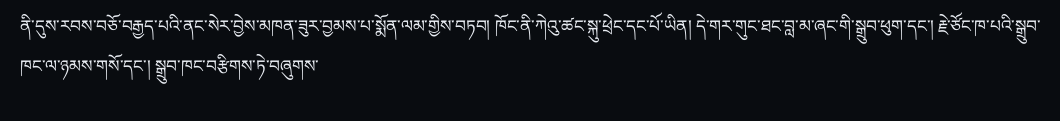ནི་དུས་རབས་བཅོ་བརྒྱད་པའི་ནང་སེར་བྱེས་མཁན་ཟུར་བྱམས་པ་སྨོན་ལམ་གྱིས་བཏབ། ཁོང་ནི་ཀེའུ་ཚང་སྐུ་ཕྲེང་དང་པོ་ཡིན། དེ་གར་གུང་ཐང་བླ་མ་ཞང་གི་སྒྲུབ་ཕུག་དང་། རྗེ་ཙོང་ཁ་པའི་སྒྲུབ་ཁང་ལ་ཉམས་གསོ་དང་། སྒྲུབ་ཁང་བརྩིགས་ཏེ་བཞུགས་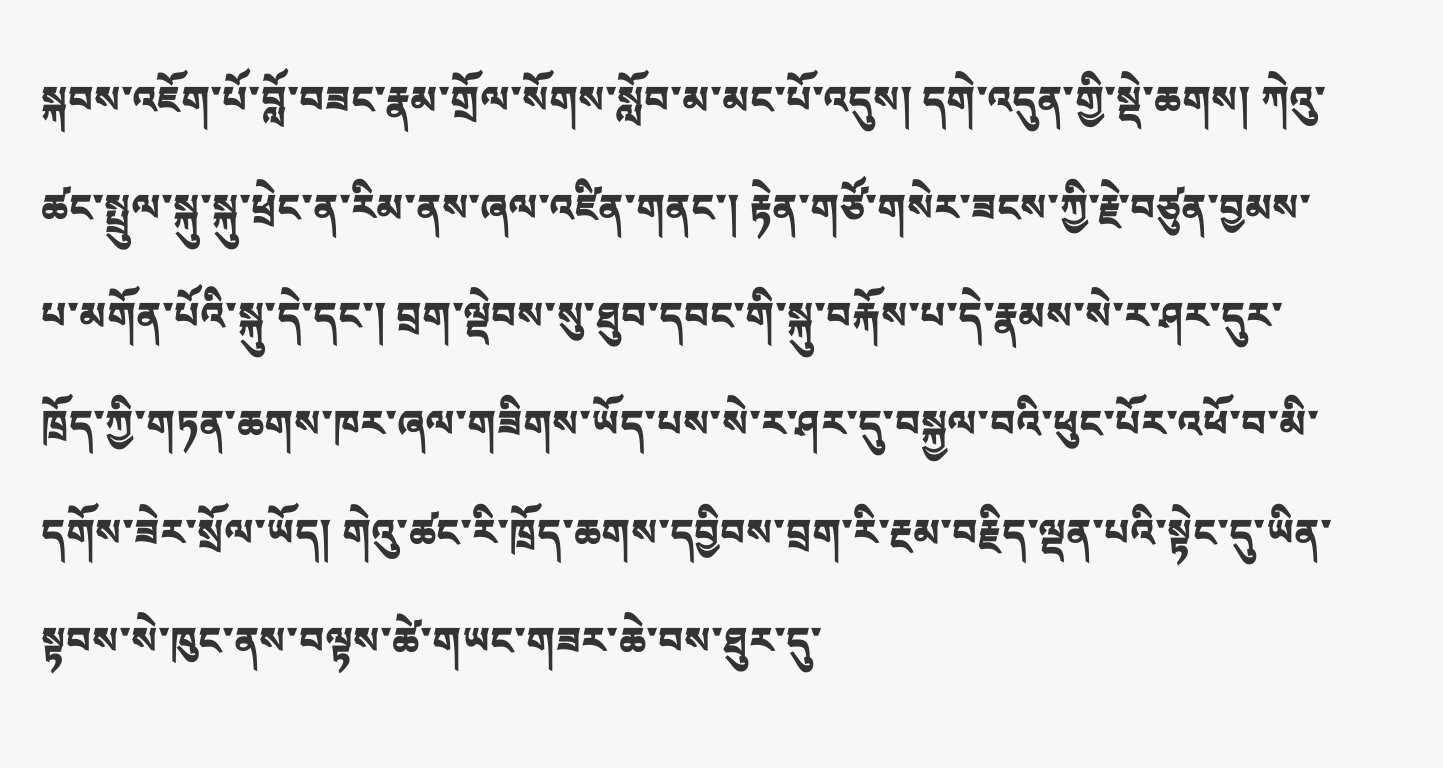སྐབས་འཇོག་པོ་བློ་བཟང་རྣམ་གྲོལ་སོགས་སློབ་མ་མང་པོ་འདུས། དགེ་འདུན་གྱི་སྡེ་ཆགས། ཀེའུ་ཚང་སྤྲུལ་སྐུ་སྐུ་ཕྲེང་ན་རིམ་ནས་ཞལ་འཛིན་གནང་། རྟེན་གཙོ་གསེར་ཟངས་ཀྱི་རྗེ་བཙུན་བྱམས་པ་མགོན་པོའི་སྐུ་དེ་དང་། བྲག་ལྡེབས་སུ་ཐུབ་དབང་གི་སྐུ་བརྐོས་པ་དེ་རྣམས་སེ་ར་ཤར་དུར་ཁྲོད་ཀྱི་གཏན་ཆགས་ཁར་ཞལ་གཟིགས་ཡོད་པས་སེ་ར་ཤར་དུ་བསྐྱལ་བའི་ཕུང་པོར་འཕོ་བ་མི་དགོས་ཟེར་སྲོལ་ཡོད། གེའུ་ཚང་རི་ཁྲོད་ཆགས་དབྱིབས་བྲག་རི་རྔམ་བརྗིད་ལྡན་པའི་སྟེང་དུ་ཡིན་སྟབས་སེ་ཁུང་ནས་བལྟས་ཚེ་གཡང་གཟར་ཆེ་བས་ཐུར་དུ་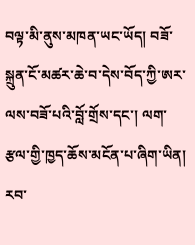བལྟ་མི་ནུས་མཁན་ཡང་ཡོད། བཟོ་སྐྲུན་ངོ་མཚར་ཆེ་བ་དེས་བོད་ཀྱི་ཨར་ལས་བཟོ་པའི་བློ་གྲོས་དང་། ལག་རྩལ་གྱི་ཁྱད་ཆོས་མངོན་པ་ཞིག་ཡིན། རབ་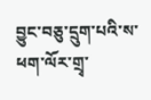བྱུང་བཅུ་དྲུག་པའི་ས་ཕག་ལོར་གྲྭ་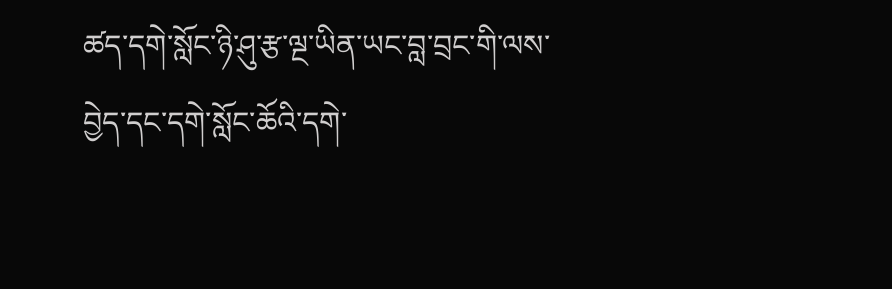ཚད་དགེ་སློང་ཉི་ཤུ་རྩ་ལྔ་ཡིན་ཡང་བླ་བྲང་གི་ལས་བྱེད་དང་དགེ་སློང་ཆོའི་དགེ་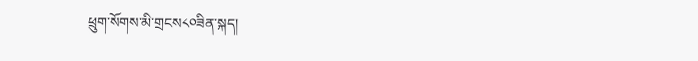ཕྲུག་སོགས་མི་གྲངས༨༠ཟིན་སྐད།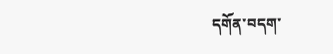དགོན་བདག་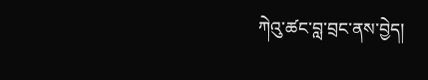ཀེའུ་ཚང་བླ་བྲང་ནས་བྱེད།